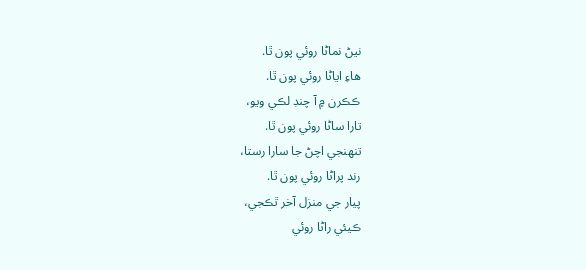نيڻ نماڻا روئي پون ٿا.
هاءِ اياڻا روئي پون ٿا.
ڪڪرن ۾ آ چنڊ لڪي ويو،
تارا ساڻا روئي پون ٿا.
تنهنجي اچڻ جا سارا رستا،
رند پراڻا روئي پون ٿا.
پيار جي منزل آخر ٿڪجي،
ڪيئي راڻا روئي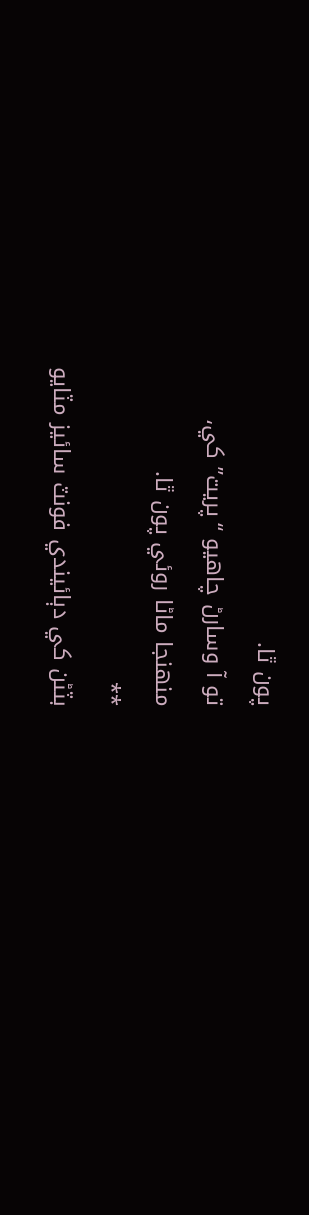پون ٿا.
تو آ وسارڻ چاهيو ‘‘پريت’’ کي،
منهنجا ماڻا روئي پون ٿا.
**
بٽڻن کي دٻائيندي فونٽ سائيز مٽايو